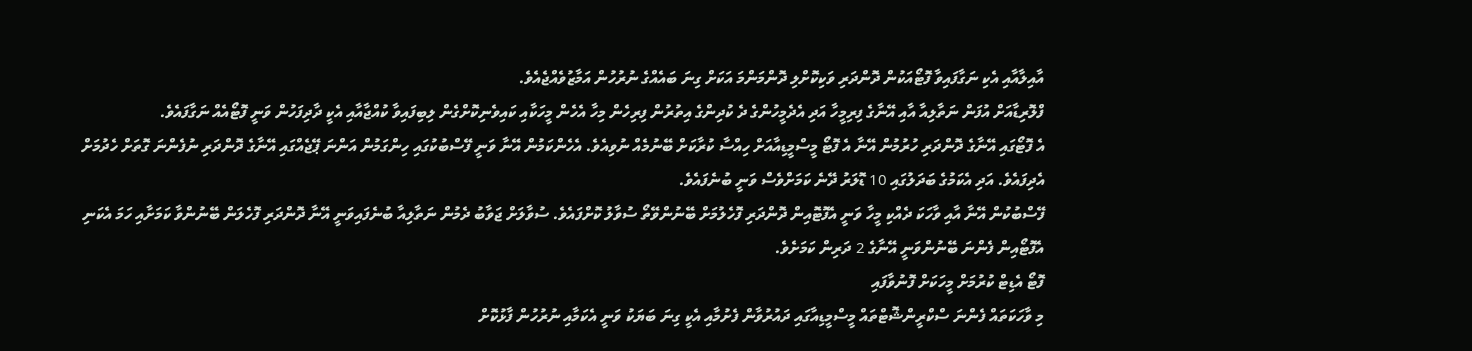އާއިލާއާއި އެކި ނަގާފައިވާ ފޮޓޯއަކުން ދޮންދަރި ވަކިކޮށްލި ދޮންމަންމަ އަކަށް ގިނަ ބައެއްގެ ނުރުހުން އަމާޒުވެއްޖެއެވެ.
ފްލޮރިޑާއަށް އުފަން ނަތާލިއާ އާއި އޭނާގެ ފިރިމީހާ އަދި އެދެމީހުންގެ ދެ ކުދިންގެ އިތުރުން ފިރިހެން މިހާ އެހެން މީހަކާއި ކައިވެނިކޮށްގެން ލިބިފައިވާ ކުއްޖާއާއި އެކީ ދާދިފަހުން ވަނީ ފޮޓޯއެއް ނަގާފައެވެ.
އެ ފޮޓޯގައި އޭނާގެ ދޮންދަރި ހުރުމުން އޭނާ އެ ފޮޓޯ މީސްމީޑިއާއަށް ހިއްސާ ކުރާކަށް ބޭނުމެއް ނުވިއެވެ. އެހެންކަމުން އޭނާ ވަނީ ފޭސްބުކުގައި ހިންގަމުން އަންނަ ޕޭޖެއްގައި އޭނާގެ ދޮންދަރި ނުފެންނަ ގޮތަށް ހެދުމަށް އެދިފައެވެ. އަދި އެކަމުގެ ބަދަލުގައި 10 ޑޮލަރު ދޭނެ ކަމަށްވެސް ވަނީ ބުނެފައެވެ.
ފޭސްބުކުން އޭނާ އާއި ވާހަކަ ދެއްކި މީހާ ވަނީ އެފޮޓޮއިން ދޮންދަރި ފޮހެލުމަށް ބޭނުންވޭތޯ ސުވާލު ކޮށްފައެވެ. ސުވާލަށް ޖަވާބު ދެމުން ނަތާލިއާ ބުނެފައިވަނީ އޭނާ ދޮންދަރި ފޮހެލަން ބޭނުންވާ ކަމަށާއި ހަމަ އެކަނި އެފޮޓޯއިން ފެންނަ ބޭނުންވަނީ އޭނާގެ 2 ދަރިން ކަމަށެވެ.
ފޮޓޯ އެޑިޓް ކުރުމަށް މީހަކަށް ފޮނުވާފައި
މި ވާހަކަތައް ފެންނަ ސްކްރީންޝޮޓްތައް މީސްމީޑިއާގައި ދައުރުވާން ފެށުމާއި އެކީ ގިނަ ބަޔަކު ވަނީ އެކަމާއި ނުރުހުން ފާޅުކޮށް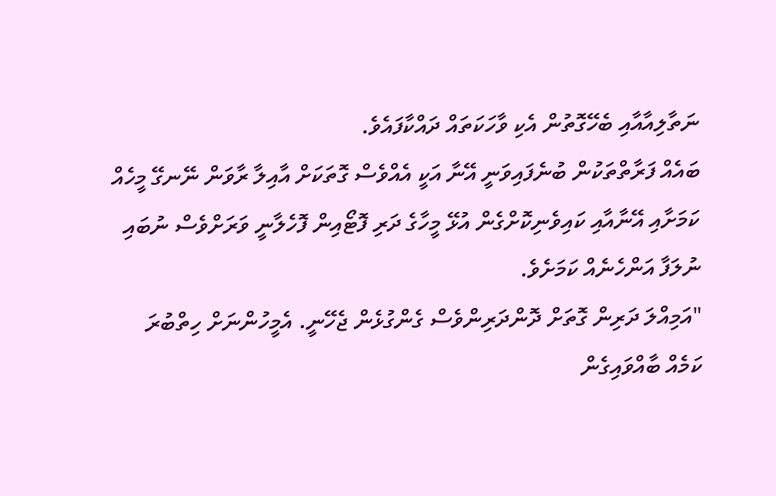ނަތާލިއާއާއި ބެހޭގޮތުން އެކި ވާހަކަތައް ދައްކާފައެވެ.
ބައެއް ފަރާތްތަކުން ބުނެފައިވަނީ އޭނާ އަކީ އެއްވެސް ގޮތަކަށް އާއިލާ ރާވަން ނޭނގޭ މީހެއް ކަމަށާއި އޭނާއާއި ކައިވެނިކޮށްގެން އުޅޭ މީހާގެ ދަރި ފޮޓޯއިން ފޮހެލާނީ ވަރަށްވެސް ނުބައި ނުލަފާ އަންހެނެއް ކަމަށެވެ.
"އަމިއްލަ ދަރިން ގޮތަށް ދޮންދަރިންވެސް ގެންގުޅެން ޖެހޭނީ. އެމީހުންނަށް ހިތްބުރަ ކަމެއް ބާއްވައިގެން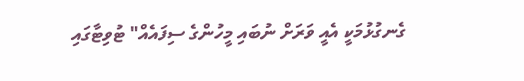ގެނގުޅުމަކީ އެއީ ވަރަށް ނުބައި މީހުންގެ ސިފައެއް" ޓުވިޓާގައި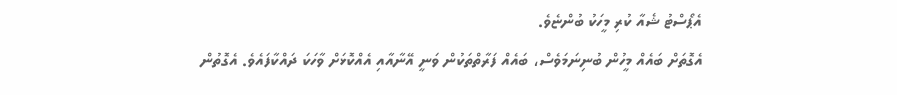އެޕޯސްޓު ޝެއާ ކުރި މީހަކު ބުންޏެވެ.
އެގޮތަށް ބައެއް މީހުން ބުނިނަމަވެސް، ބައެއް ފަރާތްތަކުން ވަނީ އޭނާއާއި އެއްކޮޅަށް ވާހަކަ ދައްކާފައެވެ. އެގޮތުން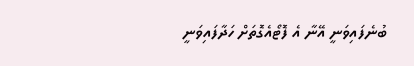ބުނެފައިވަނީ އޭނާ އެ ފޮޓޯއެގޮތަށް ހަދާފައިވަނީ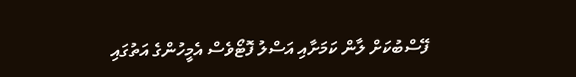ފޭސްބުކަށް ލާން ކަމަށާއި އަސްލު ފޮޓޯވެސް އެމީހުންގެ އަތުގައި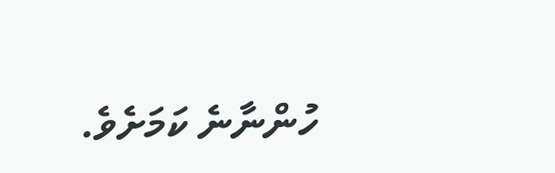ހުންނާނެ ކަމަށެވެ.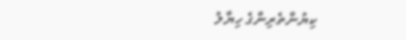ކިޔުންތެރިންގެ ހިޔާލު